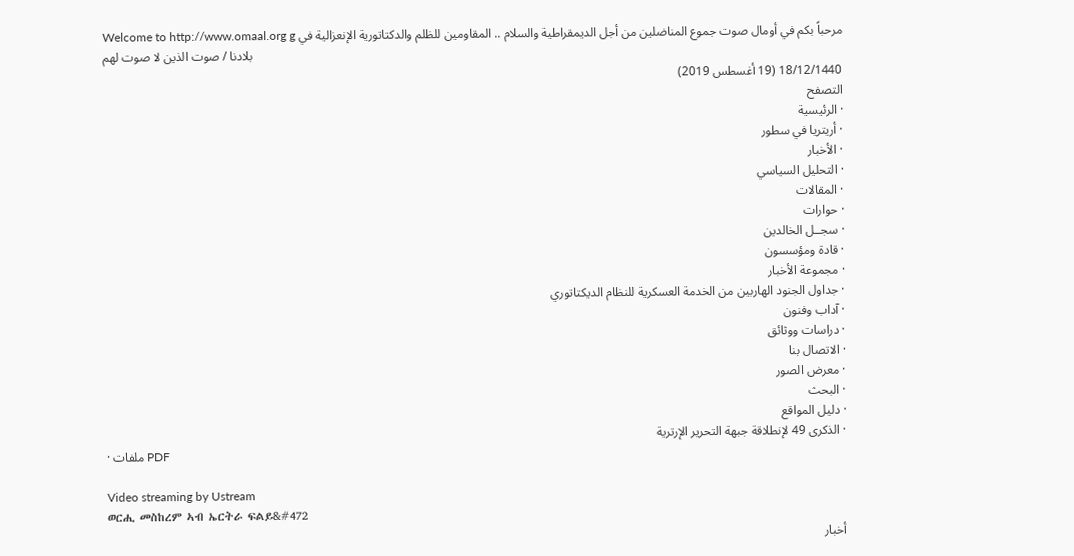Welcome to http://www.omaal.org g مرحباً بكم في أومال صوت جموع المناضلين من أجل الديمقراطية والسلام .. المقاومين للظلم والدكتاتورية الإنعزالية في بلادنا / صوت الذين لا صوت لهم
18/12/1440 (19 أغسطس 2019)
التصفح
· الرئيسية
· أريتريا في سطور
· الأخبار
· التحليل السياسي
· المقالات
· حوارات
· سجــل الخالدين
· قادة ومؤسسون
· مجموعة الأخبار
· جداول الجنود الهاربين من الخدمة العسكرية للنظام الديكتاتوري
· آداب وفنون
· دراسات ووثائق
· الاتصال بنا
· معرض الصور
· البحث
· دليل المواقع
· الذكرى 49 لإنطلاقة جبهة التحرير الإرترية
· ملفات PDF

Video streaming by Ustream
ወርሒ መስከረም ኣብ ኤርትራ ፍልይ&#472
أخبار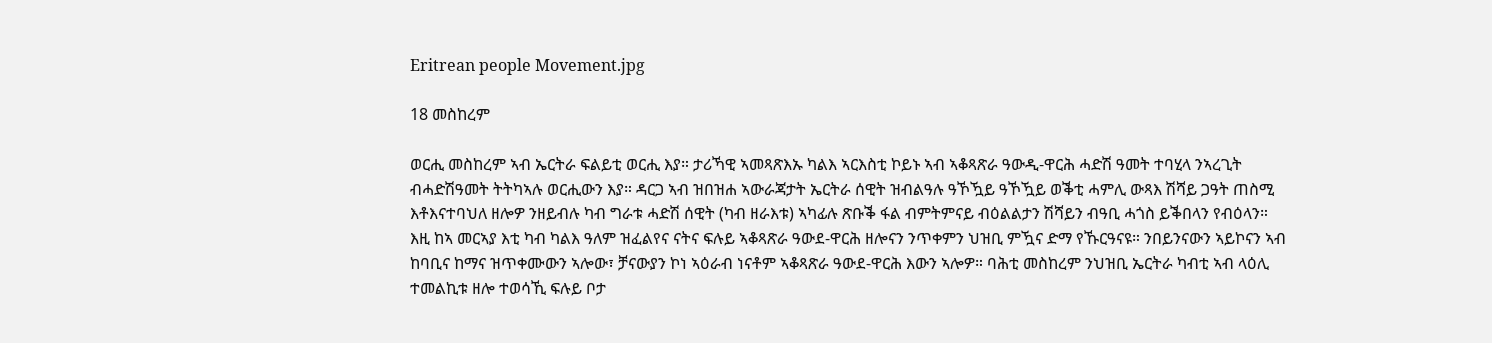Eritrean people Movement.jpg

18 መስከረም

ወርሒ መስከረም ኣብ ኤርትራ ፍልይቲ ወርሒ እያ። ታሪኻዊ ኣመጻጽእኡ ካልእ ኣርእስቲ ኮይኑ ኣብ ኣቆጻጽራ ዓውዲ-ዋርሕ ሓድሽ ዓመት ተባሂላ ንኣረጊት ብሓድሽዓመት ትትካኣሉ ወርሒውን እያ። ዳርጋ ኣብ ዝበዝሐ ኣውራጃታት ኤርትራ ሰዊት ዝብልዓሉ ዓኾዃይ ዓኾዃይ ወቕቲ ሓምሊ ውጻእ ሽሻይ ጋዓት ጠስሚ እቶእናተባህለ ዘሎዎ ንዘይብሉ ካብ ግራቱ ሓድሽ ሰዊት (ካብ ዘራእቱ) ኣካፊሉ ጽቡቕ ፋል ብምትምናይ ብዕልልታን ሽሻይን ብዓቢ ሓጎስ ይቕበላን የብዕላን። እዚ ከኣ መርኣያ እቲ ካብ ካልእ ዓለም ዝፈልየና ናትና ፍሉይ ኣቆጻጽራ ዓውደ-ዋርሕ ዘሎናን ንጥቀምን ህዝቢ ምዃና ድማ የኹርዓናዩ። ንበይንናውን ኣይኮናን ኣብ ከባቢና ከማና ዝጥቀሙውን ኣሎው፣ ቻናውያን ኮነ ኣዕራብ ነናቶም ኣቆጻጽራ ዓውደ-ዋርሕ እውን ኣሎዎ። ባሕቲ መስከረም ንህዝቢ ኤርትራ ካብቲ ኣብ ላዕሊ ተመልኪቱ ዘሎ ተወሳኺ ፍሉይ ቦታ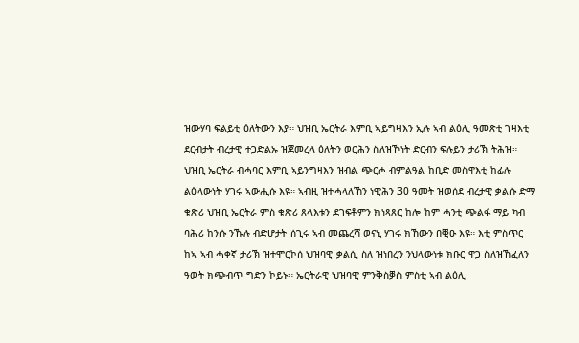ዝውሃባ ፍልይቲ ዕለትውን እያ። ህዝቢ ኤርትራ እምቢ ኣይግዛእን ኢሉ ኣብ ልዕሊ ዓመጽቲ ገዛእቲ ደርብታት ብረታዊ ተጋድልኡ ዝጀመረላ ዕለትን ወርሕን ስለዝኾነት ድርብን ፍሉይን ታሪኽ ትሕዝ።  ህዝቢ ኤርትራ ብሓባር እምቢ ኣይንግዛእን ዝብል ጭርሖ ብምልዓል ከቢድ መስዋእቲ ከፊሉ ልዕላውነት ሃገሩ ኣውሒሱ እዩ። ኣብዚ ዝተሓላለኸን ነዊሕን 30 ዓመት ዝወሰደ ብረታዊ ቃልሱ ድማ ቁጽሪ ህዝቢ ኤርትራ ምስ ቁጽሪ ጸላእቱን ደገፍቶምን ክነጻጸር ከሎ ከም ሓንቲ ጭልፋ ማይ ካብ ባሕሪ ከንሱ ንኹሉ ብድሆታት ሰጊሩ ኣብ መጨረሻ ወናኒ ሃገሩ ክኸውን በቒዑ እዩ። እቲ ምስጥር ከኣ ኣብ ሓቀኛ ታሪኽ ዝተሞርኮሰ ህዝባዊ ቃልሲ ስለ ዝነበረን ንህላውነቱ ክቡር ዋጋ ስለዝኸፈለን ዓወት ክጭብጥ ግድን ኮይኑ። ኤርትራዊ ህዝባዊ ምንቅስቓስ ምስቲ ኣብ ልዕሊ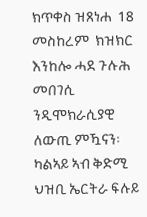ክጥቀስ ዝጸነሐ  18 መስከረም  ክዝክር እንከሎ ሓደ ጉሉሕ መበገሲ ንዲሞክራሲያዊ ለውጢ ምዃናን፡ ካልኣይ ኣብ ቅድሚ ህዝቢ ኤርትራ ፍሉይ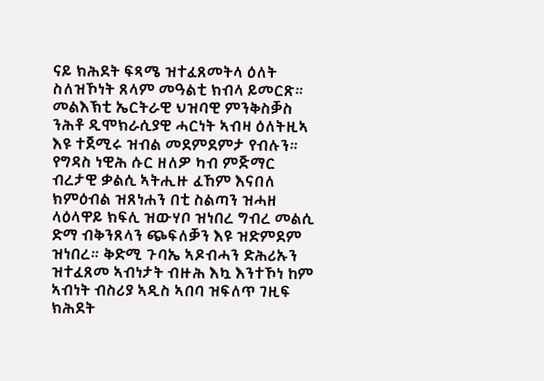ናይ ክሕደት ፍጻሜ ዝተፈጸመትላ ዕለት ስለዝኾነት ጸላም መዓልቲ ክብላ ይመርጽ። መልእኽቲ ኤርትራዊ ህዝባዊ ምንቅስቓስ ንሕቶ ዲሞክራሲያዊ ሓርነት ኣብዛ ዕለትዚኣ እዩ ተጀሚሩ ዝብል መደምደምታ የብሉን። የግዳስ ነዊሕ ሱር ዘለዎ ካብ ምጅማር ብረታዊ ቃልሲ ኣትሒዙ ፈኸም እናበለ ክምዕብል ዝጸነሐን በቲ ስልጣን ዝሓዘ ላዕላዋይ ክፍሊ ዝውሃቦ ዝነበረ ግብረ መልሲ ድማ ብቅንጸላን ጭፍለቓን እዩ ዝድምደም ዝነበረ። ቅድሚ ጉባኤ ኣዶብሓን ድሕሪኡን ዝተፈጸመ ኣብነታት ብዙሕ እኳ እንተኾነ ከም ኣብነት ብስሪያ ኣዲስ ኣበባ ዝፍለጥ ገዚፍ ክሕደት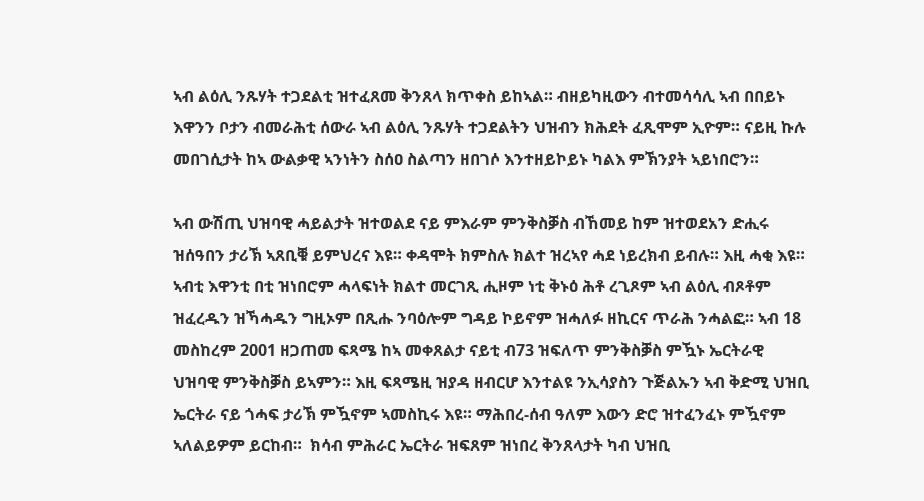ኣብ ልዕሊ ንጹሃት ተጋደልቲ ዝተፈጸመ ቅንጸላ ክጥቀስ ይከኣል። ብዘይካዚውን ብተመሳሳሊ ኣብ በበይኑ እዋንን ቦታን ብመራሕቲ ሰውራ ኣብ ልዕሊ ንጹሃት ተጋደልትን ህዝብን ክሕደት ፈጺሞም ኢዮም። ናይዚ ኩሉ መበገሲታት ከኣ ውልቃዊ ኣንነትን ስሰዐ ስልጣን ዘበገሶ እንተዘይኮይኑ ካልእ ምኽንያት ኣይነበሮን።

ኣብ ውሽጢ ህዝባዊ ሓይልታት ዝተወልደ ናይ ምእራም ምንቅስቓስ ብኸመይ ከም ዝተወደአን ድሒሩ ዝሰዓበን ታሪኽ ኣጸቢቑ ይምህረና እዩ። ቀዳሞት ክምስሉ ክልተ ዝረኣየ ሓደ ነይረክብ ይብሉ። እዚ ሓቂ እዩ። ኣብቲ እዋንቲ በቲ ዝነበሮም ሓላፍነት ክልተ መርገጺ ሒዞም ነቲ ቅኑዕ ሕቶ ረጊጾም ኣብ ልዕሊ ብጾቶም ዝፈረዱን ዝኻሓዱን ግዚኦም በጺሑ ንባዕሎም ግዳይ ኮይኖም ዝሓለፉ ዘኪርና ጥራሕ ንሓልፎ። ኣብ 18 መስከረም 2001 ዘጋጠመ ፍጻሜ ከኣ መቀጸልታ ናይቲ ብ73 ዝፍለጥ ምንቅስቓስ ምዃኑ ኤርትራዊ ህዝባዊ ምንቅስቓስ ይኣምን። እዚ ፍጻሜዚ ዝያዳ ዘብርሆ እንተልዩ ንኢሳያስን ጉጅልኡን ኣብ ቅድሚ ህዝቢ ኤርትራ ናይ ጎሓፍ ታሪኽ ምዃኖም ኣመስኪሩ እዩ። ማሕበረ-ሰብ ዓለም እውን ድሮ ዝተፈንፈኑ ምዃኖም ኣለልይዎም ይርከብ።  ክሳብ ምሕራር ኤርትራ ዝፍጸም ዝነበረ ቅንጸላታት ካብ ህዝቢ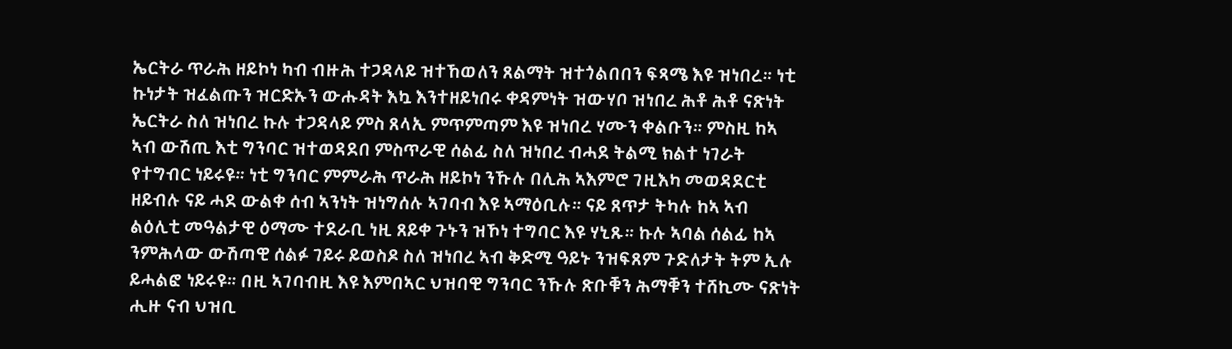ኤርትራ ጥራሕ ዘይኮነ ካብ ብዙሕ ተጋዳላይ ዝተኸወለን ጸልማት ዝተጎልበበን ፍጻሜ እዩ ዝነበረ። ነቲ ኩነታት ዝፈልጡን ዝርድኡን ውሑዳት እኳ እንተዘይነበሩ ቀዳምነት ዝውሃቦ ዝነበረ ሕቶ ሕቶ ናጽነት ኤርትራ ስለ ዝነበረ ኩሉ ተጋዳላይ ምስ ጸላኢ ምጥምጣም እዩ ዝነበረ ሃሙን ቀልቡን። ምስዚ ከኣ ኣብ ውሽጢ እቲ ግንባር ዝተወዳደበ ምስጥራዊ ሰልፊ ስለ ዝነበረ ብሓደ ትልሚ ክልተ ነገራት የተግብር ነይሩዩ። ነቲ ግንባር ምምራሕ ጥራሕ ዘይኮነ ንኹሉ በሊሕ ኣእምሮ ገዚእካ መወዳደርቲ ዘይብሉ ናይ ሓደ ውልቀ ሰብ ኣንነት ዝነግሰሉ ኣገባብ እዩ ኣማዕቢሉ። ናይ ጸጥታ ትካሉ ከኣ ኣብ ልዕሊቲ መዓልታዊ ዕማሙ ተደራቢ ነዚ ጸይቀ ጉኑን ዝኾነ ተግባር እዩ ሃኒጹ። ኩሉ ኣባል ሰልፊ ከኣ ንምሕላው ውሽጣዊ ሰልፉ ገይሩ ይወስዶ ስለ ዝነበረ ኣብ ቅድሚ ዓይኑ ንዝፍጸም ጉድለታት ትም ኢሉ ይሓልፎ ነይሩዩ። በዚ ኣገባብዚ እዩ እምበኣር ህዝባዊ ግንባር ንኹሉ ጽቡቑን ሕማቑን ተሸኪሙ ናጽነት ሒዙ ናብ ህዝቢ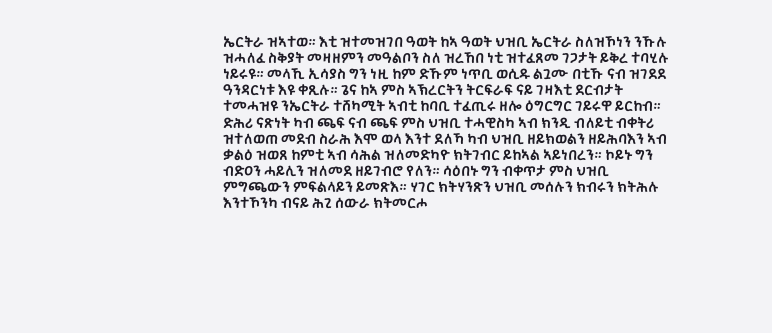ኤርትራ ዝኣተወ። እቲ ዝተመዝገበ ዓወት ከኣ ዓወት ህዝቢ ኤርትራ ስለዝኾነን ንኹሉ ዝሓለፈ ስቅያት መዛዘምን መዓልቦን ስለ ዝረኸበ ነቲ ዝተፈጸመ ገጋታት ይቅረ ተባሂሉ ነይሩዩ። መላኺ ኢሳያስ ግን ነዚ ከም ድኹም ነጥቢ ወሲዱ ልጓሙ በቲኹ ናብ ዝገደደ ዓንዳርነቱ እዩ ቀጺሉ። ጌና ከኣ ምስ ኣኽረርትን ትርፍራፍ ናይ ገዛእቲ ደርብታት ተመሓዝዩ ንኤርትራ ተሸካሚት ኣብቲ ከባቢ ተፈጢሩ ዘሎ ዕግርግር ገይሩዋ ይርከብ።  ድሕሪ ናጽነት ካብ ጫፍ ናብ ጫፍ ምስ ህዝቢ ተሓዊስካ ኣብ ክንዲ ብለይቲ ብቀትሪ ዝተለወጠ መደብ ስራሕ እሞ ወላ እንተ ደለኻ ካብ ህዝቢ ዘይክወልን ዘይሕባእን ኣብ ቃልዕ ዝወጸ ከምቲ ኣብ ሳሕል ዝለመድካዮ ክትገብር ይከኣል ኣይነበረን። ኮይኑ ግን ብድዐን ሓይሊን ዝለመደ ዘይገብሮ የለን። ሳዕበኑ ግን ብቀጥታ ምስ ህዝቢ ምግጫውን ምፍልላይን ይመጽእ። ሃገር ክትሃንጽን ህዝቢ መሰሉን ክብሩን ክትሕሉ እንተኾንካ ብናይ ሕጊ ሰውራ ክትመርሖ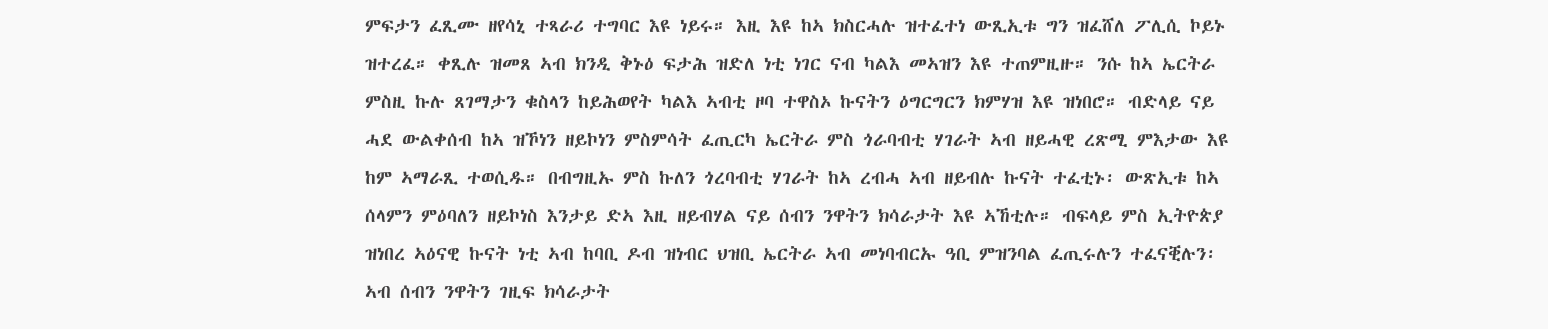ምፍታን ፈጺሙ ዘየሳኒ ተጻራሪ ተግባር እዩ ነይሩ። እዚ እዩ ከኣ ክስርሓሉ ዝተፈተነ ውጺኢቱ ግን ዝፈሸለ ፖሊሲ ኮይኑ ዝተረፈ። ቀጺሉ ዝመጸ ኣብ ክንዲ ቅኑዕ ፍታሕ ዝድለ ነቲ ነገር ናብ ካልእ መኣዝን እዩ ተጠምዚዙ። ንሱ ከኣ ኤርትራ ምስዚ ኩሉ ጸገማታን ቁስላን ከይሕወየት ካልእ ኣብቲ ዞባ ተዋስኦ ኩናትን ዕግርግርን ክምሃዝ እዩ ዝነበሮ። ብድላይ ናይ ሓደ ውልቀሰብ ከኣ ዝኾነን ዘይኮነን ምስምሳት ፈጢርካ ኤርትራ ምስ ጎራባብቲ ሃገራት ኣብ ዘይሓዊ ረጽሚ ምእታው እዩ ከም ኣማራጺ ተወሲዱ። በብግዚኡ ምስ ኩለን ጎረባብቲ ሃገራት ከኣ ረብሓ ኣብ ዘይብሉ ኩናት ተፈቲኑ፡ ውጽኢቱ ከኣ ሰላምን ምዕባለን ዘይኮነስ እንታይ ድኣ እዚ ዘይብሃል ናይ ሰብን ንዋትን ክሳራታት እዩ ኣኸቲሉ። ብፍላይ ምስ ኢትዮጵያ ዝነበረ ኣዕናዊ ኩናት ነቲ ኣብ ከባቢ ዶብ ዝነብር ህዝቢ ኤርትራ ኣብ መነባብርኡ ዓቢ ምዝንባል ፈጢሩሉን ተፈናቒሉን፡ ኣብ ሰብን ንዋትን ገዚፍ ክሳራታት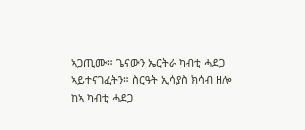ኣጋጢሙ። ጌናውን ኤርትራ ካብቲ ሓደጋ ኣይተናገፈትን። ስርዓት ኢሳያስ ክሳብ ዘሎ ከኣ ካብቲ ሓደጋ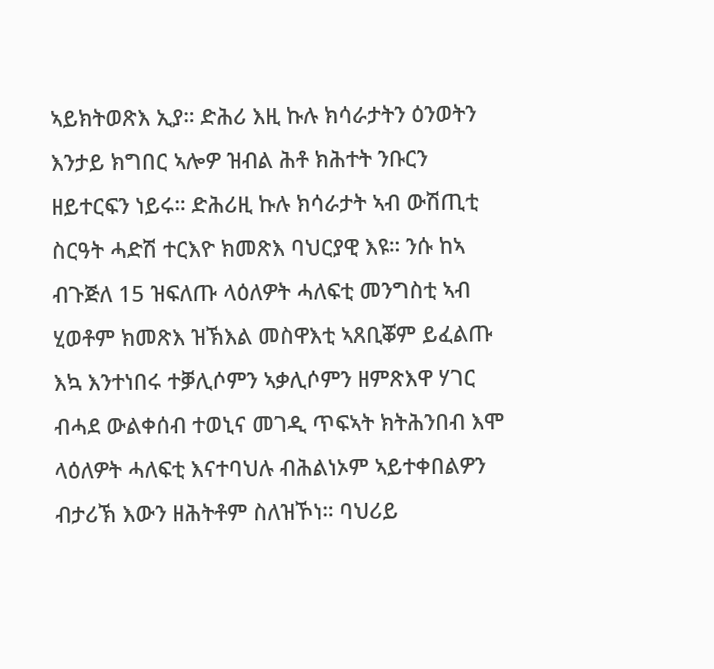ኣይክትወጽእ ኢያ። ድሕሪ እዚ ኩሉ ክሳራታትን ዕንወትን እንታይ ክግበር ኣሎዎ ዝብል ሕቶ ክሕተት ንቡርን ዘይተርፍን ነይሩ። ድሕሪዚ ኩሉ ክሳራታት ኣብ ውሽጢቲ ስርዓት ሓድሽ ተርእዮ ክመጽእ ባህርያዊ እዩ። ንሱ ከኣ ብጉጅለ 15 ዝፍለጡ ላዕለዎት ሓለፍቲ መንግስቲ ኣብ ሂወቶም ክመጽእ ዝኽእል መስዋእቲ ኣጸቢቖም ይፈልጡ እኳ እንተነበሩ ተቓሊሶምን ኣቃሊሶምን ዘምጽእዋ ሃገር ብሓደ ውልቀሰብ ተወኒና መገዲ ጥፍኣት ክትሕንበብ እሞ ላዕለዎት ሓለፍቲ እናተባህሉ ብሕልነኦም ኣይተቀበልዎን ብታሪኽ እውን ዘሕትቶም ስለዝኾነ። ባህሪይ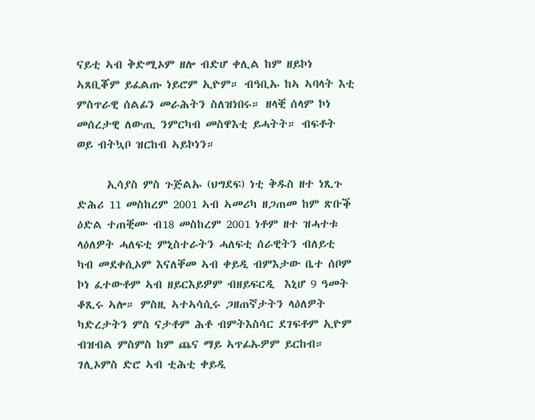ናይቲ ኣብ ቅድሚኦም ዘሎ ብድሆ ቀሊል ከም ዘይኮነ ኣጸቢቖም ይፈልጡ ነይሮም ኢዮም። ብዓቢኡ ከኣ ኣባላት እቲ ምስጥራዊ ሰልፊን መራሕትን ስለዝነበሩ። ዘላቒ ሰላም ኮነ መሰረታዊ ለውጢ ንምርካብ መስዋእቲ ይሓትት። ብፍቶት ወይ ብትኳቦ ዝርከብ ኣይኮነን።

      ኢሳያስ ምስ ጉጅልኡ (ህግደፍ) ነቲ ቅዱስ ዘተ ነጺጉ ድሕሪ 11 መስከረም 2001 ኣብ ኣመሪካ ዘጋጠመ ከም ጽቡቕ ዕድል ተጠቒሙ ብ18 መስከረም 2001 ነቶም ዘተ ዝሓተቱ ላዕለዎት ሓለፍቲ ምኒስተራትን ሓለፍቲ ሰራዊትን ብለይቲ ካብ መደቀሲኦም እናለቐመ ኣብ ቀይዲ ብምእታው ቤተ ሰቦም ኮነ ፈተውቶም ኣብ ዘይርእይዎም ብዘይፍርዲ  እኒሆ 9 ዓመት ቆጺሩ ኣሎ። ምስዚ ኣተኣሳሲሩ ጋዘጠኛታትን ላዕለዎት ካድረታትን ምስ ናታቶም ሕቶ ብምትእስሳር ደገፍቶም ኢዮም ብዝብል ምስምስ ከም ጨና ማይ ኣጥፊኡዎም ይርከብ። ገሊኦምስ ድሮ ኣብ ቲሕቲ ቀይዲ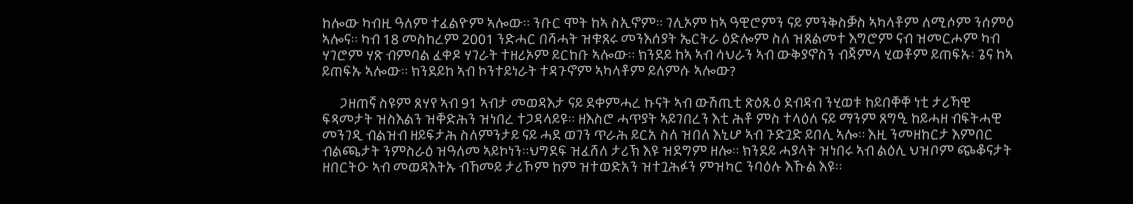ከሎው ካብዚ ዓለም ተፈልዮም ኣሎው። ንቡር ሞት ከኣ ስኢኖም። ገሊኦም ከኣ ዓዊሮምን ናይ ምንቅስቓስ ኣካላቶም ለሚሶም ንሰምዕ ኣሎና። ካብ 18 መስከረም 2001 ንድሓር በሻሓት ዝቁጸሩ መንእሰያት ኤርትራ ዕድሎም ስለ ዝጸልመተ እግሮም ናብ ዝመርሖም ካብ ሃገሮም ሃጽ ብምባል ፈቀዶ ሃገራት ተዘሪኦም ይርከቡ ኣሎው። ክንደይ ከኣ ኣብ ሳህራን ኣብ ውቅያኖስን ብጃምላ ሂወቶም ይጠፍኡ፡ ጌና ከኣ ይጠፍኡ ኣሎው። ክንደይከ ኣብ ኮንተይነራት ተዳጉኖም ኣካላቶም ይለምሱ ኣሎው?

      ጋዘጠኛ ስዩም ጸሃየ ኣብ 91 ኣብታ መወዳእታ ናይ ደቀምሓረ ኩናት ኣብ ውሽጢቲ ጽዕጹዕ ደብዳብ ንሂወቱ ከይበቐቐ ነቲ ታሪኻዊ ፍጻመታት ዝስእልን ዝቐድሕን ዝነበረ ተጋዳላይዩ። ዘእስሮ ሓጥያት ኣይገበረን እቲ ሕቶ ምስ ተላዕለ ናይ ማንም ጸግዒ ከይሓዘ ብፍትሓዊ መንገዲ ብልዝብ ዘይፍታሕ ስለምንታይ ናይ ሓደ ወገን ጥራሕ ይርአ ስለ ዝበለ እኒሆ ኣብ ጉድጓድ ይበሊ ኣሎ። እዚ ንመዘከርታ እምበር ብልጫታት ንምስራዕ ዝዓለመ ኣይኮነን።ህግደፍ ዝፈሸለ ታሪኽ እዩ ዝደግም ዘሎ። ክንደይ ሓያላት ዝነበሩ ኣብ ልዕሊ ህዝቦም ጭቆናታት ዘበርትዑ ኣብ መወዳእትኡ ብኸመይ ታሪኾም ከም ዝተወድአን ዝተጓሕፉን ምዝካር ንባዕሉ እኹል እዩ።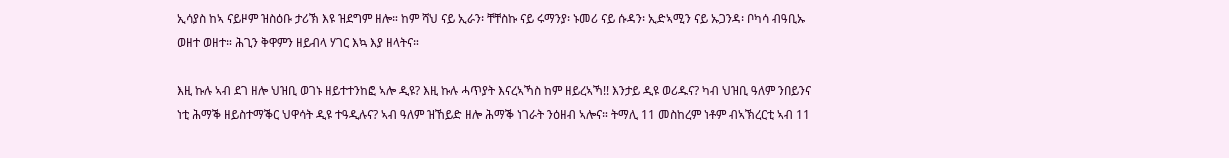ኢሳያስ ከኣ ናይዞም ዝስዕቡ ታሪኽ እዩ ዝደግም ዘሎ። ከም ሻህ ናይ ኢራን፡ ቸቸስኩ ናይ ሩማንያ፡ ኑመሪ ናይ ሱዳን፡ ኢድኣሚን ናይ ኡጋንዳ፡ ቦካሳ ብዓቢኡ ወዘተ ወዘተ። ሕጊን ቅዋምን ዘይብላ ሃገር እኳ እያ ዘላትና።

እዚ ኩሉ ኣብ ደገ ዘሎ ህዝቢ ወገኑ ዘይተተንከፎ ኣሎ ዲዩ? እዚ ኩሉ ሓጥያት እናረኣኻስ ከም ዘይረኣኻ!! እንታይ ዲዩ ወሪዱና? ካብ ህዝቢ ዓለም ንበይንና ነቲ ሕማቕ ዘይስተማቕር ህዋሳት ዲዩ ተዓዲሉና? ኣብ ዓለም ዝኸይድ ዘሎ ሕማቕ ነገራት ንዕዘብ ኣሎና። ትማሊ 11 መስከረም ነቶም ብኣኽረርቲ ኣብ 11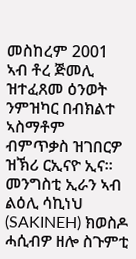መስከረም 2001 ኣብ ቶረ ጅመሊ ዝተፈጸመ ዕንወት ንምዝካር በብክልተ ኣስማቶም ብምጥቃስ ዝገበርዎ ዝኽሪ ርኢናዮ ኢና። መንግስቲ ኢራን ኣብ ልዕሊ ሳኪነህ (SAKINEH) ክወስዶ ሓሲብዎ ዘሎ ስጉምቲ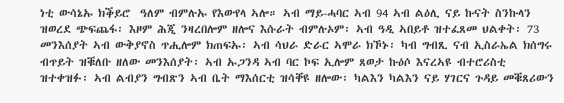ነቲ ውሳኔኡ ክቕይሮ  ዓለም ብምሉኡ የእውየላ ኣሎ። ኣብ ማይ-ሓባር ኣብ 94 ኣብ ልዕሊ ናይ ኩናት ስንኩላን ዝወረደ ጭፍጨፋ፡ እዞም ሕጂ ንዛረበሎም ዘሎና እሱራት ብምሉኦም፡ ኣብ ዓዲ ኣበይቶ ዝተፈጸመ ህልቀት፡ 73 መንእሰያት ኣብ ውቅያኖስ ጥሒሎም ክጠፍኡ፡ ኣብ ሳህራ ድራር ኣሞራ ክኾኑ፡ ካብ ግብጺ ናብ ኢስራኤል ክሰግሩ ብጥይት ዝቑለቡ ዘለው መንእሰያት፡ ኣብ ኡጋንዳ ኣብ ባር ኮፍ ኢሎም ጸወታ ኩዕሶ እናረኣዩ ብተሮሪስቲ ዝተቀዝፉ፡ ኣብ ልብያን ግብጽን ኣብ ቤት ማእሰርቲ ዝሳቐዩ ዘሎው፡ ካልእን ካልእን ናይ ሃገርና ጉዳይ መቑጸሪውን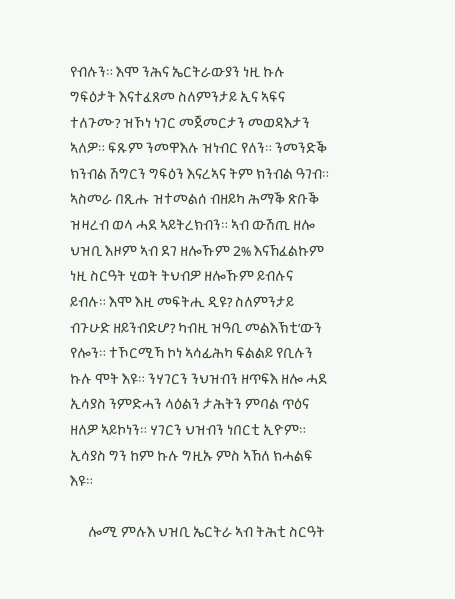የብሉን። እሞ ንሕና ኤርትራውያን ነዚ ኩሉ ግፍዕታት እናተፈጸመ ስለምንታይ ኢና ኣፍና ተለጉሙ? ዝኾነ ነገር መጀመርታን መወዳእታን ኣለዎ። ፍጹም ንመዋእሉ ዝነብር የለን። ንመንድቕ ክንብል ሽግርን ግፍዕን እናረኣና ትም ክንብል ዓገብ። ኣስመራ በጺሑ ዝተመልሰ ብዘይካ ሕማቕ ጽቡቕ ዝዛረብ ወላ ሓደ ኣይትረክብን። ኣብ ውሽጢ ዘሎ ህዝቢ እዞም ኣብ ደገ ዘሎኹም 2% እናኸፈልኩም ነዚ ስርዓት ሂወት ትህብዎ ዘሎኹም ይብሉና ይብሉ። እሞ እዚ መፍትሒ ዲዩ? ስለምንታይ ብጉሁድ ዘይንብድሆ? ካብዚ ዝዓቢ መልእኽቲ’ውን የሎን። ተኾርሚኻ ኮነ ኣሳፊሕካ ፍልልይ የቢሉን ኩሉ ሞት እዩ። ንሃገርን ንህዝብን ዘጥፍእ ዘሎ ሓደ ኢሳያስ ንምድሓን ላዕልን ታሕትን ምባል ጥዕና ዘለዎ ኣይኮነን። ሃገርን ህዝብን ነበርቲ ኢዮም። ኢሳያስ ግን ከም ኩሉ ግዚኡ ምስ ኣኸለ ክሓልፍ እዩ።

      ሎሚ ምሉእ ህዝቢ ኤርትራ ኣብ ትሕቲ ስርዓት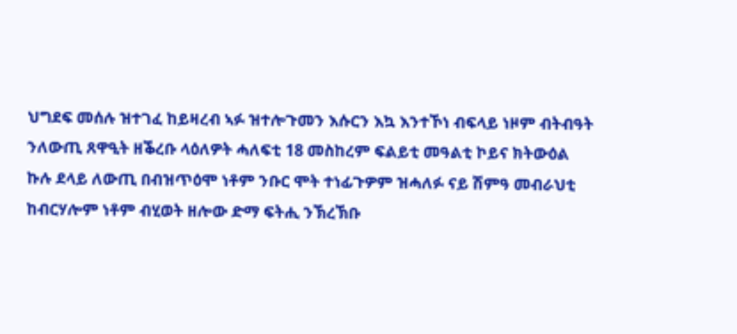ህግደፍ መሰሉ ዝተገፈ ከይዛረብ ኣፉ ዝተሎጉመን እሱርን እኳ እንተኾነ ብፍላይ ነዞም ብትብዓት ንለውጢ ጸዋዒት ዘቕረቡ ላዕለዎት ሓለፍቲ 18 መስከረም ፍልይቲ መዓልቲ ኮይና ክትውዕል ኩሉ ደላይ ለውጢ በብዝጥዕሞ ነቶም ንቡር ሞት ተነፊጉዎም ዝሓለፉ ናይ ሽምዓ መብራህቲ ከብርሃሎም ነቶም ብሂወት ዘሎው ድማ ፍትሒ ንኽረኽቡ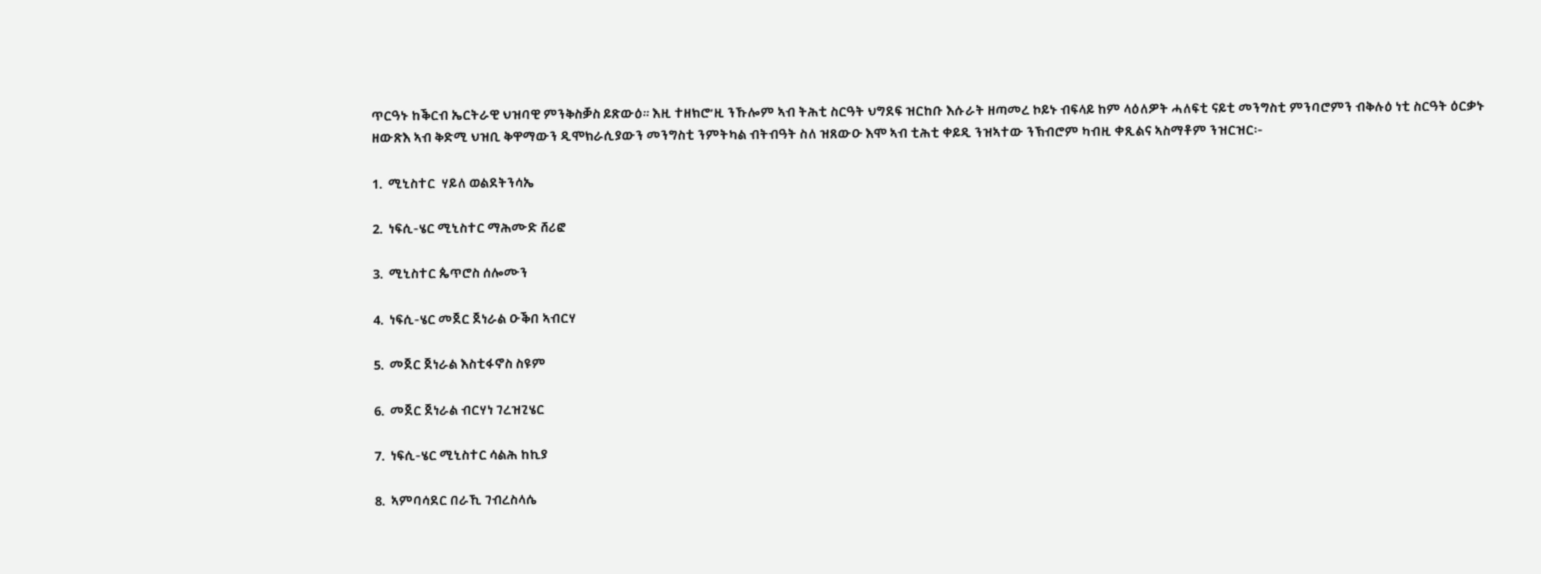ጥርዓኑ ከቕርብ ኤርትራዊ ህዝባዊ ምንቅስቓስ ይጽውዕ። እዚ ተዘክሮ’ዚ ንኹሎም ኣብ ትሕቲ ስርዓት ህግደፍ ዝርከቡ እሱራት ዘጣመረ ኮይኑ ብፍላይ ከም ላዕለዎት ሓለፍቲ ናይቲ መንግስቲ ምንባሮምን ብቅሉዕ ነቲ ስርዓት ዕርቃኑ ዘውጽእ ኣብ ቅድሚ ህዝቢ ቅዋማውን ዲሞክራሲያውን መንግስቲ ንምትካል ብትብዓት ስለ ዝጸውዑ እሞ ኣብ ቲሕቲ ቀይዲ ንዝኣተው ንኽብሮም ካብዚ ቀጺልና ኣስማቶም ንዝርዝር፡-

1.  ሚኒስተር  ሃይለ ወልደትንሳኤ

2.  ነፍሲ-ሄር ሚኒስተር ማሕሙድ ሸሪፎ

3.  ሚኒስተር ጴጥሮስ ሰሎሙን

4.  ነፍሲ-ሄር መጀር ጀነራል ዑቕበ ኣብርሃ

5.  መጀር ጀነራል እስቲፋኖስ ስዩም

6.  መጀር ጀነራል ብርሃነ ገረዝጊሄር

7.  ነፍሲ-ሄር ሚኒስተር ሳልሕ ከኪያ

8.  ኣምባሳደር በራኺ ገብረስላሴ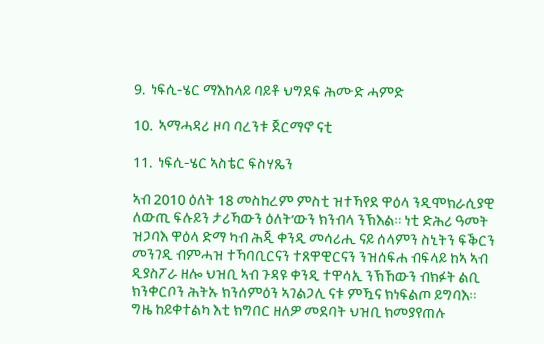9.  ነፍሲ-ሄር ማእከላይ ባይቶ ህግደፍ ሕሙድ ሓምድ

10.  ኣማሓዳሪ ዞባ ባረንቱ ጀርማኖ ናቲ

11.  ነፍሲ-ሄር ኣስቴር ፍስሃጼን

ኣብ 2010 ዕለት 18 መስከረም ምስቲ ዝተኻየደ ዋዕላ ንዲሞክራሲያዊ ለውጢ ፍሉይን ታሪኻውን ዕለት’ውን ክንብላ ንኽእል። ነቲ ድሕሪ ዓመት ዝጋባእ ዋዕላ ድማ ካብ ሕጂ ቀንዲ መሳሪሒ ናይ ሰላምን ስኒትን ፍቕርን መንገዲ ብምሓዝ ተኻባቢርናን ተጸዋዊርናን ንዝሰፍሐ ብፍላይ ከኣ ኣብ ዲያስፖራ ዘሎ ህዝቢ ኣብ ጉዳዩ ቀንዲ ተዋሳኢ ንኽኸውን ብክፉት ልቢ ክንቀርቦን ሕትኡ ክንሰምዕን ኣገልጋሊ ናቱ ምዃና ክነፍልጦ ይግባእ። ግዜ ከይቀተልካ እቲ ክግበር ዘለዎ መደባት ህዝቢ ክመያየጠሉ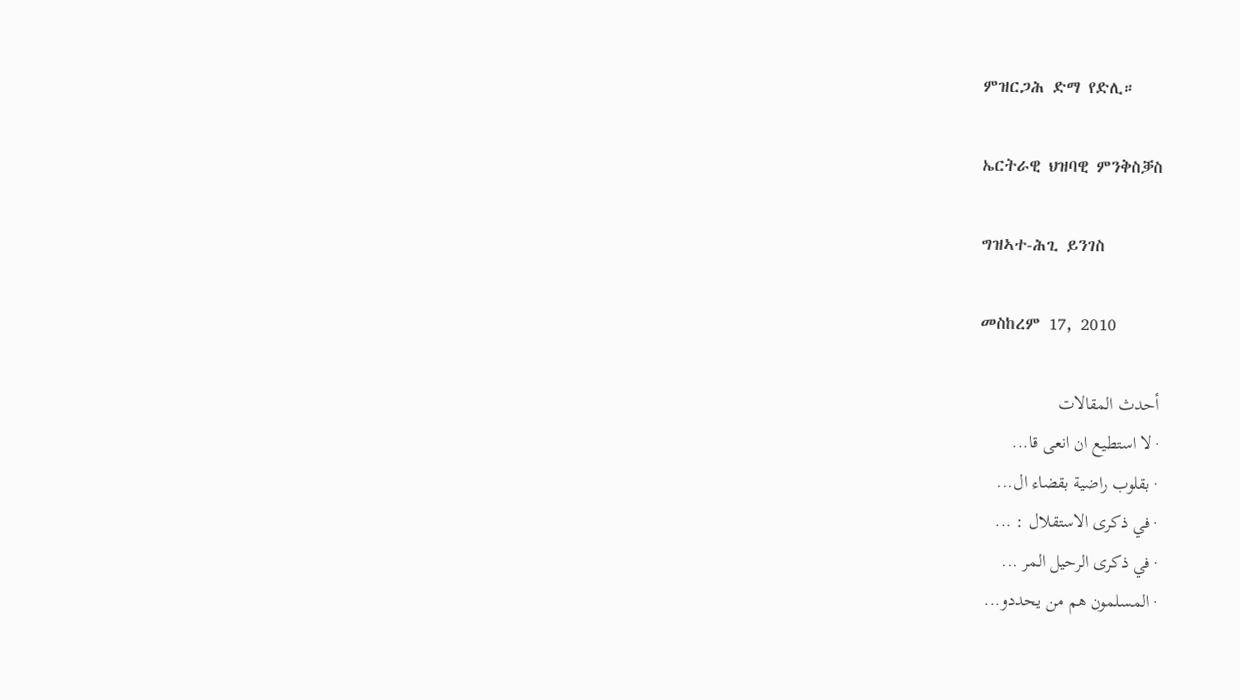ምዝርጋሕ ድማ የድሊ።

ኤርትራዊ ህዝባዊ ምንቅስቓስ

ግዝኣተ-ሕጊ ይንገስ

መስከረም 17, 2010

أحدث المقالات
· لا استطيع ان انعى قا...
· بقلوب راضية بقضاء ال...
· في ذكرى الاستقلال : ...
· في ذكرى الرحيل المر ...
· المسلمون هم من يحددو...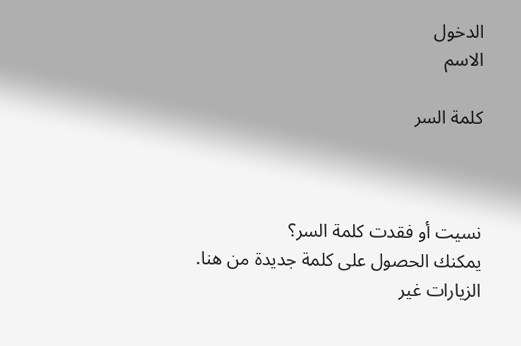الدخول
الاسم

كلمة السر



نسيت أو فقدت كلمة السر؟
يمكنك الحصول على كلمة جديدة من هنا.
الزيارات غير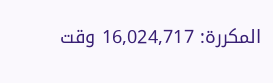المكررة: 16,024,717 وقت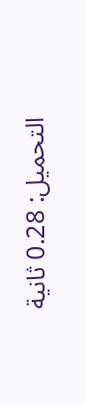التحميل: 0.28 ثانية